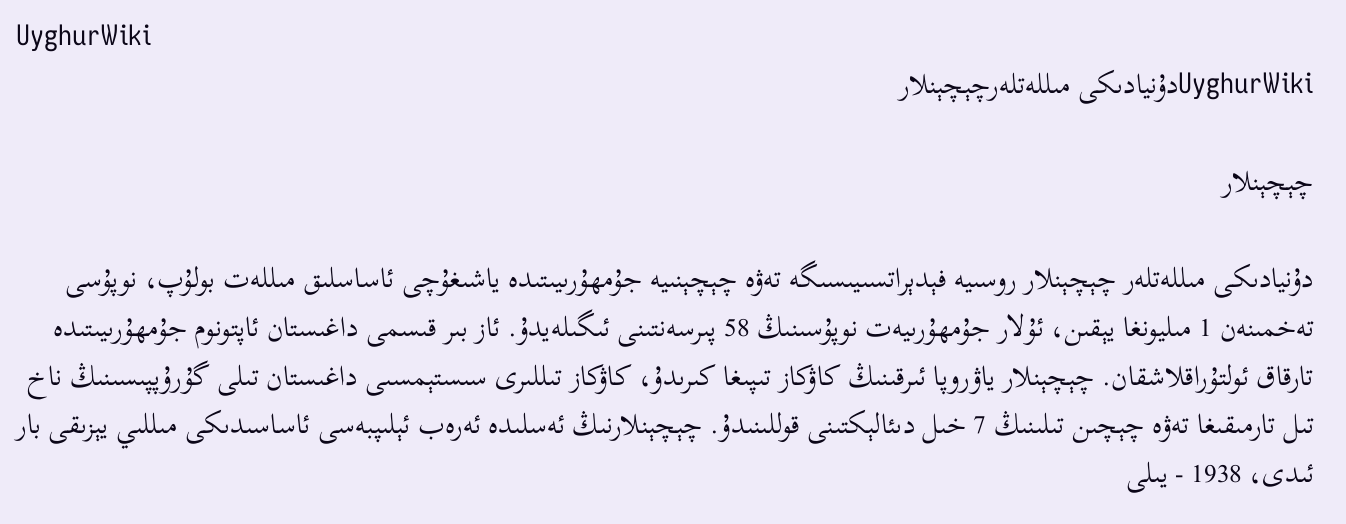UyghurWiki
UyghurWikiدۇنيادىكى مىللەتلەرچېچېنلار

چېچېنلار

دۇنيادىكى مىللەتلەر چېچېنلار روسىيە فېدېراتسىيىسىگە تەۋە چېچېنىيە جۇمھۇرىيىتىدە ياشىغۇچى ئاساسلىق مىللەت بولۇپ، نوپۇسى تەخمىنەن 1 مىليونغا يېقىن، ئۇلار جۇمھۇرىيەت نوپۇسىنىڭ 58 پىرسەنتىنى ئىگىلەيدۇ. ئاز بىر قىسمى داغىستان ئاپتونوم جۇمھۇرىيىتىدە تارقاق ئولتۇراقلاشقان. چېچېنلار ياۋروپا ئىرقىنىڭ كاۋكاز تىپىغا كىرىدۇ، كاۋكاز تىللىرى سىستېمسىى داغىستان تىلى گۇرۇپپىسىنىڭ ناخ تىل تارمىقىغا تەۋە چېچىن تىلىنىڭ 7 خىل دىئالېكتىنى قوللىنىدۇ. چېچېنلارنىڭ ئەسلىدە ئەرەب ئېلىپبەسى ئاساسىدىكى مىللىي يېزىقى بار ئىدى، 1938 - يىلى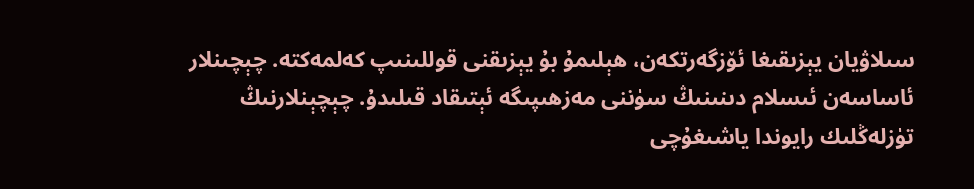سىلاۋيان يېزىقىغا ئۆزگەرتكەن، ھېلىمۇ بۇ يېزىقنى قوللىنىپ كەلمەكتە. چېچىنلار ئاساسەن ئىسلام دىنىنىڭ سۈننى مەزھىپىگە ئېتىقاد قىلىدۇ. چېچېنلارنىڭ تۈزلەڭلىك رايوندا ياشىغۇچى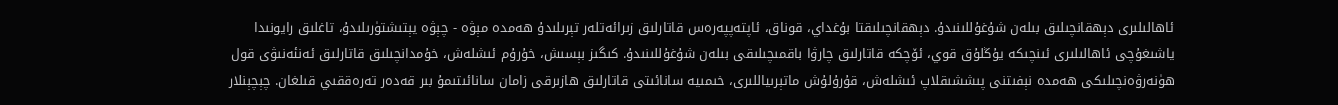ئاھالىلىرى دېھقانچىلىق بىلەن شۇغۇللىنىدۇ. دېھقانچىلىقتا بۇغداي، قوناق، ئاپتەپپەرەس قاتارلىق زىرائەتلەر تېرىلىدۇ ھەمدە مېۋە - چېۋە يېتىشتۈرىلىدۇ، تاغلىق رايونىدا ياشىغۇچى ئاھالىلىرى ئىنچىكە يۇڭلۇق قوي، ئۆچكە قاتارلىق چارۋا باقمىچىلىقى بىلەن شۇغۇللىنىدۇ. كىگىز بېسىش، خۇرۇم ئىشلەش، خۇمدانچىلىق قاتارلىق ئەنئەنىۋى قول ھۈنەرۋەنچىلىكى ھەمدە نېفىتنى پىششىقلاپ ئىشلەش، قۇرۇلۇش ماتېرىياللىرى، خىمىيە سانائىتى قاتارلىق ھازىرقى زامان سانائىتىمۇ بىر قەدەر تەرەققىي قىلغان. چېچېنلار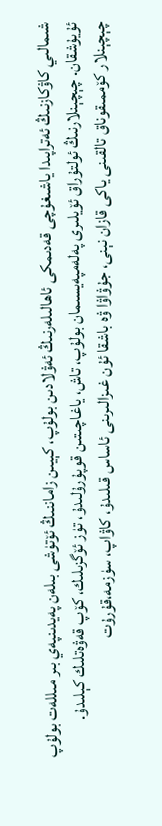شىمالىي كاۋكازنىڭ ئەتراپىدا ياشىغۇچى قەدىمكى ئاھالىلەرنىڭ ئەۋلادىن بولۇپ، كېيىن زاماننىڭ ئۆتۈشى بىلەن پەيدىنپەي بىر مىللەت بولۇپ ئۇيۇشقان. چېچېنلارنىڭ ئولتۇراق ئۆيلىرى پەلەمپەيسىمان بولۇپ، تاش، ياغاچىتىن قوپۇرۇلىدۇ، تۈز ئۆگزىلىك، كۆپ قەۋەتلىك كېلىدۇ. چېچېنلار كۆممىقوناق تالقىنى ياكى قازان نېنى، جۇۋاۋا ۋە باشقا ئۇن غىزالىرىنى ئاساس قىلىدۇ، كاۋاپ، سۈزمە،قۇرۇت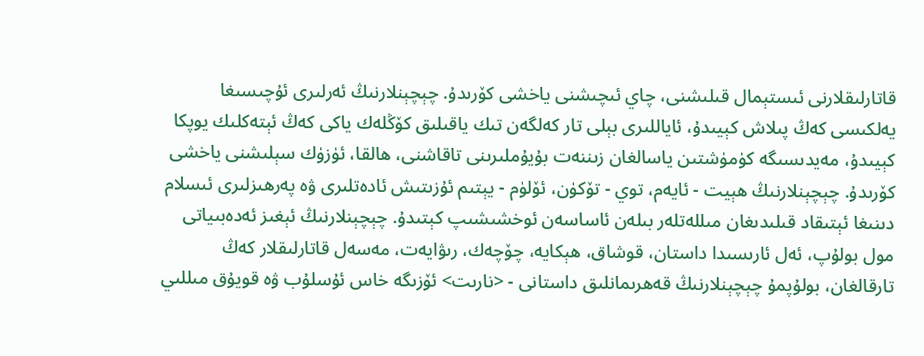قاتارلىقلارنى ئىستېمال قىلىشنى، چاي ئىچىشنى ياخشى كۆرىدۇ. چېچېنلارنىڭ ئەرلىرى ئۇچىسىغا يەلكىسى كەڭ پىلاش كېيىدۇ، ئاياللىرى بېلى تار كەلگەن تىك ياقىلىق كۆڭلەك ياكى كەڭ ئېتەكلىك يوپكا كېيىدۇ، مەيدىسىگە كۈمۈشتىن ياسالغان زىننەت بۇيۇملىرىنى تاقاشنى، ھالقا، ئۈزۈك سېلىشنى ياخشى كۆرىدۇ. چېچېنلارنىڭ ھېيت - ئايەم، توي - تۆكۈن، ئۆلۈم - يېتىم ئۇزىتىش ئادەتلىرى ۋە پەرھىزلىرى ئىسلام دىنىغا ئېتىقاد قىلىدىغان مىللەتلەر بىلەن ئاساسەن ئوخشىشىپ كېتىدۇ. چېچېنلارنىڭ ئېغىز ئەدەبىياتى مول بولۇپ، ئەل ئارىسىدا داستان، قوشاق، ھېكايە، چۆچەك، رىۋايەت، مەسەل قاتارلىقلار كەڭ تارقالغان، بولۇپمۇ چېچېنلارنىڭ قەھرىمانلىق داستانى - <نارىت> ئۆزىگە خاس ئۇسلۇب ۋە قويۇق مىللىي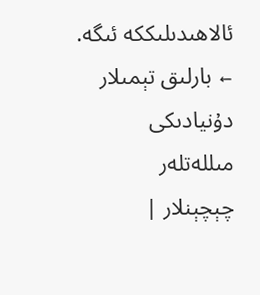ئالاھىدىلىككە ئىگە.
← بارلىق تېمىلار دۇنيادىكى مىللەتلەر
چېچېنلار |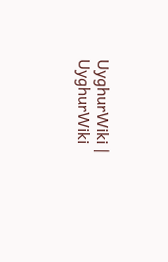UyghurWiki | UyghurWiki